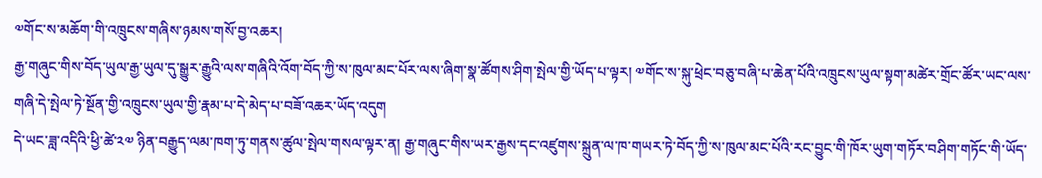༧གོང་ས་མཆོག་གི་འཁྲུངས་གཞིས་ཉམས་གསོ་བྱ་འཆར།
རྒྱ་གཞུང་གིས་བོད་ཡུལ་རྒྱ་ཡུལ་དུ་སྒྱུར་རྒྱུའི་ལས་གཞིའི་འོག་བོད་ཀྱི་ས་ཁུལ་མང་པོར་ལས་ཞིག་སྣ་ཚོགས་ཤིག་སྤེལ་གྱི་ཡོད་པ་ལྟར། ༧གོང་ས་སྐུ་ཕྲེང་བཅུ་བཞི་པ་ཆེན་པོའི་འཁྲུངས་ཡུལ་སྟག་མཚེར་གྲོང་ཚོར་ཡང་ལས་གཞི་དེ་སྤེལ་ཏེ་སྔོན་གྱི་འཁྲུངས་ཡུལ་གྱི་རྣམ་པ་དེ་མེད་པ་བཟོ་འཆར་ཡོད་འདུག
དེ་ཡང་ཟླ་འདིའི་ཕྱི་ཚེ་༢༧ ཉིན་བརྒྱུད་ལམ་ཁག་ཏུ་གནས་ཚུལ་སྤེལ་གསལ་ལྟར་ན། རྒྱ་གཞུང་གིས་ཡར་རྒྱས་དང་འཛུགས་སྐྲུན་ལ་ཁ་གཡར་ཏེ་བོད་ཀྱི་ས་ཁུལ་མང་པོའི་རང་བྱུང་གི་ཁོར་ཡུག་གཏོར་བཤིག་གཏོང་གི་ཡོད་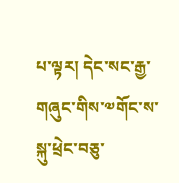པ་ལྟར། དེང་སང་རྒྱ་གཞུང་གིས་༧གོང་ས་སྐུ་ཕྲེང་བཅུ་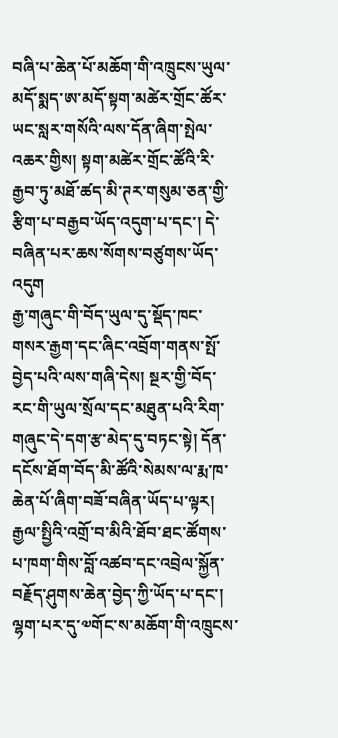བཞི་པ་ཆེན་པོ་མཆོག་གི་འཁྲུངས་ཡུལ་མདོ་སྨད་ཨ་མདོ་སྟག་མཚེར་གྲོང་ཚོར་ཡང་སླར་གསོའི་ལས་དོན་ཞིག་སྤེལ་འཆར་གྱིས། སྟག་མཚེར་གྲོང་ཚོའི་རི་རྒྱབ་ཏུ་མཐོ་ཚད་མི་ཊར་གསུམ་ཅན་གྱི་རྩིག་པ་བརྒྱབ་ཡོད་འདུག་པ་དང་། དེ་བཞིན་པར་ཆས་སོགས་བཙུགས་ཡོད་འདུག
རྒྱ་གཞུང་གི་བོད་ཡུལ་དུ་སྡོད་ཁང་གསར་རྒྱག་དང་ཞིང་འབྲོག་གནས་སྤོ་བྱེད་པའི་ལས་གཞི་དེས། སྔར་གྱི་བོད་རང་གི་ཡུལ་སྲོལ་དང་མཐུན་པའི་རིག་གཞུང་དེ་དག་རྩ་མེད་དུ་བཏང་སྟེ། དོན་དངོས་ཐོག་བོད་མི་ཚོའི་སེམས་ལ་རྨ་ཁ་ཆེན་པོ་ཞིག་བཟོ་བཞིན་ཡོད་པ་ལྟར། རྒྱལ་སྤྱིའི་འགྲོ་བ་མིའི་ཐོབ་ཐང་ཚོགས་པ་ཁག་གིས་བློ་འཚབ་དང་འབྲེལ་སྐྱོན་བརྗོད་ཤུགས་ཆེན་བྱེད་ཀྱི་ཡོད་པ་དང་། ལྷག་པར་དུ་༧གོང་ས་མཆོག་གི་འཁྲུངས་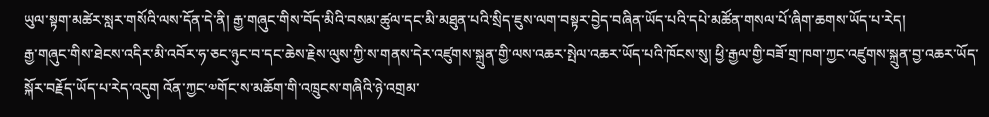ཡུལ་སྟག་མཚེར་སླར་གསོའི་ལས་དོན་དེ་ནི། རྒྱ་གཞུང་གིས་བོད་མིའི་བསམ་ཚུལ་དང་མི་མཐུན་པའི་སྲིད་ཇུས་ལག་བསྟར་བྱེད་བཞིན་ཡོད་པའི་དཔེ་མཚོན་གསལ་པོ་ཞིག་ཆགས་ཡོད་པ་རེད།
རྒྱ་གཞུང་གིས་ཐེངས་འདིར་མི་འབོར་ཧ་ཅང་ཉུང་བ་དང་ཆེས་རྗེས་ལུས་ཀྱི་ས་གནས་དེར་འཛུགས་སྐྲུན་གྱི་ལས་འཆར་སྤེལ་འཆར་ཡོད་པའི་ཁོངས་སུ། ཕྱི་རྒྱལ་གྱི་བཟོ་གྲ་ཁག་ཀྱང་འཛུགས་སྐྲུན་བྱ་འཆར་ཡོད་སྐོར་བརྗོད་ཡོད་པ་རེད་འདུག འོན་ཀྱང་༧གོང་ས་མཆོག་གི་འཁྲུངས་གཞིའི་ཉེ་འགྲམ་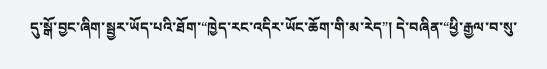དུ་སྒོ་བྱང་ཞིག་སྦྱར་ཡོད་པའི་ཐོག་“ཁྱེད་རང་འདིར་ཡོང་ཆོག་གི་མ་རེད”། དེ་བཞིན་“ཕྱི་རྒྱལ་བ་སུ་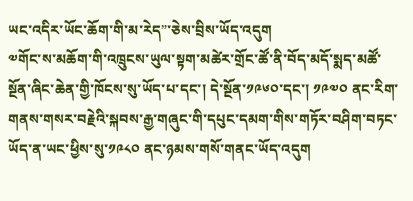ཡང་འདིར་ཡོང་ཆོག་གི་མ་རེད”་ཅེས་བྲིས་ཡོད་འདུག
༧གོང་ས་མཆོག་གི་འཁྲུངས་ཡུལ་སྟག་མཚེར་གྲོང་ཚོ་ནི་བོད་མདོ་སྨད་མཚོ་སྔོན་ཞིང་ཆེན་གྱི་ཁོངས་སུ་ཡོད་པ་དང་། དེ་སྔོན་༡༩༦༠་དང་། ༡༩༧༠ ནང་རིག་གནས་གསར་བརྗེའི་སྐབས་རྒྱ་གཞུང་གི་དཔུང་དམག་གིས་གཏོར་བཤིག་བཏང་ཡོད་ན་ཡང་ཕྱིས་སུ་༡༩༨༠ ནང་ཉམས་གསོ་གནང་ཡོད་འདུག